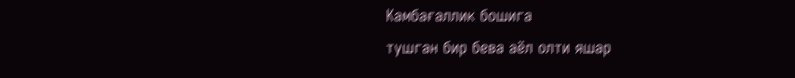Камбағаллик бошига
тушган бир бева аёл олти яшар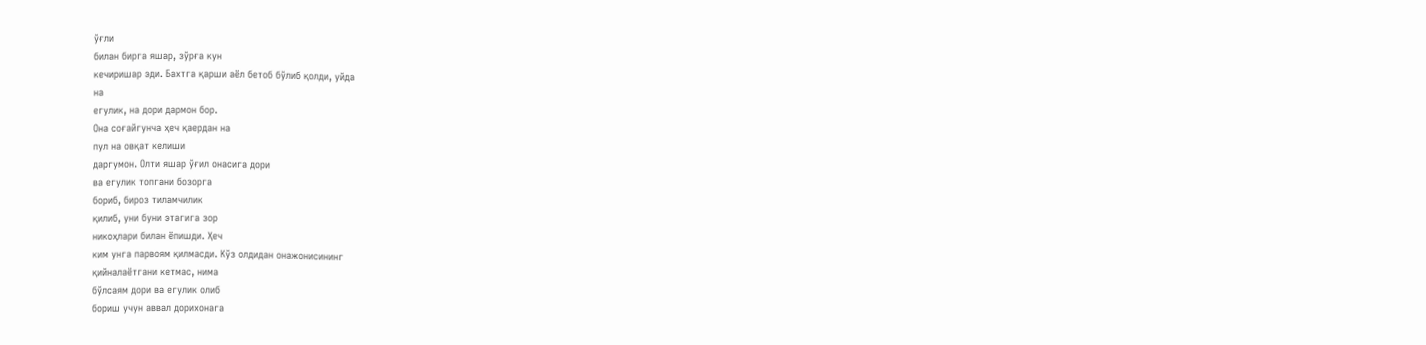ўғли
билан бирга яшар, зўрға кун
кечиришар эди. Бахтга қарши аёл бетоб бўлиб қолди, уйда
на
егулик, на дори дармон бор.
Она соғайгунча ҳеч қаердан на
пул на овқат келиши
даргумон. Олти яшар ўғил онасига дори
ва егулик топгани бозорга
бориб, бироз тиламчилик
қилиб, уни буни этагига зор
никоҳлари билан ёпишди. Ҳеч
ким унга парвоям қилмасди. Кўз олдидан онажонисининг
қийналаётгани кетмас, нима
бўлсаям дори ва егулик олиб
бориш учун аввал дорихонага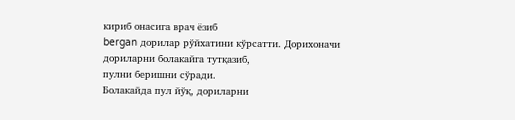кириб онасига врач ёзиб
bergan дорилар рўйхатини кўрсатти. Дорихоначи
дориларни болакайга тутқазиб,
пулни беришни сўради.
Болакайда пул йўқ, дориларни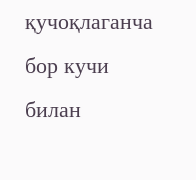қучоқлаганча бор кучи билан